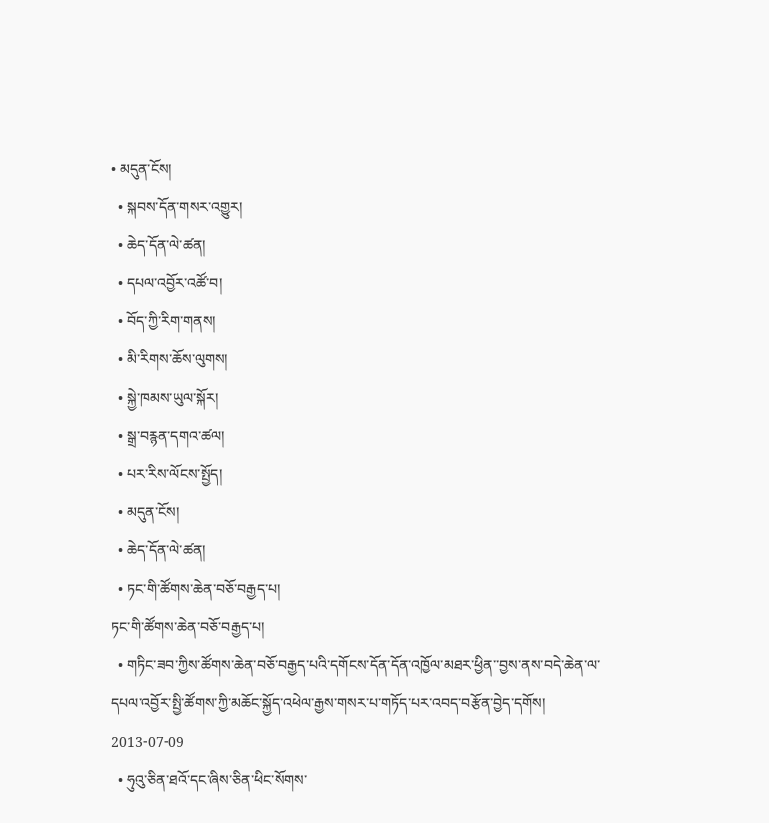• མདུན་ངོས།
  • སྐབས་དོན་གསར་འགྱུར།
  • ཆེད་དོན་ལེ་ཚན།
  • དཔལ་འབྱོར་འཚོ་བ།
  • བོད་ཀྱི་རིག་གནས།
  • མི་རིགས་ཆོས་ལུགས།
  • སྐྱེ་ཁམས་ཡུལ་སྐོར།
  • སྒྲ་བརྙན་དགའ་ཚལ།
  • པར་རིས་ལོངས་སྤྱོད།
  • མདུན་ངོས།
  • ཆེད་དོན་ལེ་ཚན།
  • ཏང་གི་ཚོགས་ཆེན་བཅོ་བརྒྱད་པ།
ཏང་གི་ཚོགས་ཆེན་བཅོ་བརྒྱད་པ།
  • གཏིང་ཟབ་ཀྱིས་ཚོགས་ཆེན་བཅོ་བརྒྱད་པའི་དགོངས་དོན་དོན་འཁྱོལ་མཐར་ཕྱིན་་བྱས་ནས་བདེ་ཆེན་ལ་དཔལ་འབྱོར་སྤྱི་ཚོགས་ཀྱི་མཆོང་སྐྱོད་འཕེལ་རྒྱས་གསར་པ་གཏོད་པར་འབད་བརྩོན་བྱེད་དགོས། 2013-07-09
  • ཧུའུ་ཅིན་ཐའོ་དང་ཞིས་ཅིན་ཕིང་སོགས་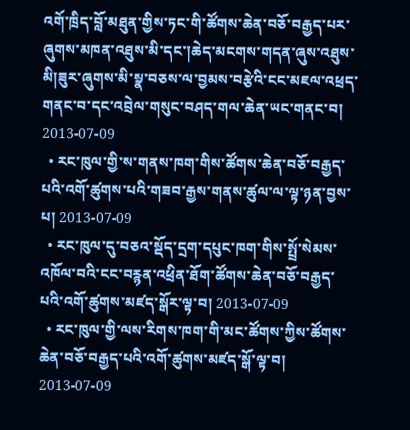འགོ་ཁྲིད་བློ་མཐུན་གྱིས་ཏང་གི་ཚོགས་ཆེན་བཅོ་བརྒྱད་པར་ཞུགས་མཁན་འཐུས་མི་དང་།ཆེད་མངགས་གདན་ཞུས་འཐུས་མི།ཟུར་ཞུགས་མི་སྣ་བཅས་ལ་བྱམས་བརྩེའི་ངང་མཇལ་འཕྲད་གནང་བ་དང་འབྲེལ་གསུང་བཤད་གལ་ཆེན་ཡང་གནང་བ། 2013-07-09
  • རང་ཁུལ་གྱི་ས་གནས་ཁག་གིས་ཚོགས་ཆེན་བཅོ་བརྒྱད་པའི་འགོ་ཚུགས་པའི་གཟབ་རྒྱས་གནས་ཚུལ་ལ་ལྟ་ཉན་བྱས་པ། 2013-07-09
  • རང་ཁུལ་དུ་བཅའ་སྡོད་དྲག་དཔུང་ཁག་གིས་སྤྲོ་སེམས་འཁོལ་བའི་ངང་བརྙན་འཕྲིན་ཐོག་ཚོགས་ཆེན་བཅོ་བརྒྱད་པའི་འགོ་ཚུགས་མཛད་སྒོར་ལྟ་བ། 2013-07-09
  • རང་ཁུལ་གྱི་ལས་རིགས་ཁག་གི་མང་ཚོགས་ཀྱིས་ཚོགས་ཆེན་བཅོ་བརྒྱད་པའི་འགོ་ཚུགས་མཛད་སྒོ་ལྟ་བ། 2013-07-09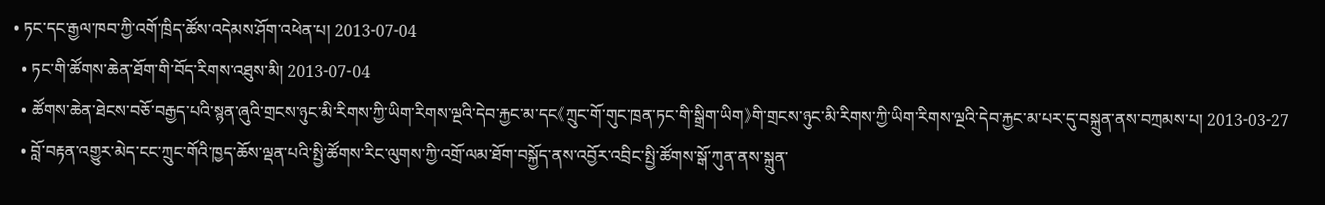• ཏང་དང་རྒྱལ་ཁབ་ཀྱི་འགོ་ཁྲིད་ཚོས་འདེམས་ཤོག་འཕེན་པ། 2013-07-04
  • ཏང་གི་ཚོགས་ཆེན་ཐོག་གི་བོད་རིགས་འཐུས་མི། 2013-07-04
  • ཚོགས་ཆེན་ཐེངས་བཅོ་བརྒྱད་པའི་སྙན་ཞུའི་གྲངས་ཉུང་མི་རིགས་ཀྱི་ཡིག་རིགས་ལྔའི་དེབ་རྐྱང་མ་དང《ཀྲུང་གོ་གུང་ཁྲན་ཏང་གི་སྒྲིག་ཡིག》གི་གྲངས་ཉུང་མི་རིགས་ཀྱི་ཡིག་རིགས་ལྔའི་དེབ་རྐྱང་མ་པར་དུ་བསྐྲུན་ནས་བཀྲམས་པ། 2013-03-27
  • བློ་བརྟན་འགྱུར་མེད་ངང་ཀྲུང་གོའི་ཁྱད་ཆོས་ལྡན་པའི་སྤྱི་ཚོགས་རིང་ལུགས་ཀྱི་འགྲོ་ལམ་ཐོག་བསྐྱོད་ནས་འབྱོར་འབྲིང་སྤྱི་ཚོགས་སྒོ་ཀུན་ནས་སྐྲུན་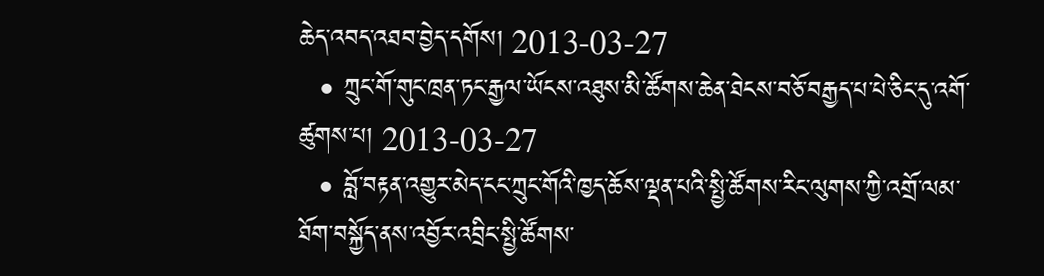ཆེད་འབད་འཐབ་བྱེད་དགོས། 2013-03-27
  • ཀྲུང་གོ་གུང་ཁྲན་ཏང་རྒྱལ་ཡོངས་འཐུས་མི་ཚོགས་ཆེན་ཐེངས་བཅོ་བརྒྱད་པ་པེ་ཅིང་དུ་འགོ་ཚུགས་པ། 2013-03-27
  • བློ་བརྟན་འགྱུར་མེད་ངང་ཀྲུང་གོའི་ཁྱད་ཆོས་ལྡན་པའི་སྤྱི་ཚོགས་རིང་ལུགས་ཀྱི་འགྲོ་ལམ་ཐོག་བསྐྱོད་ནས་འབྱོར་འབྲིང་སྤྱི་ཚོགས་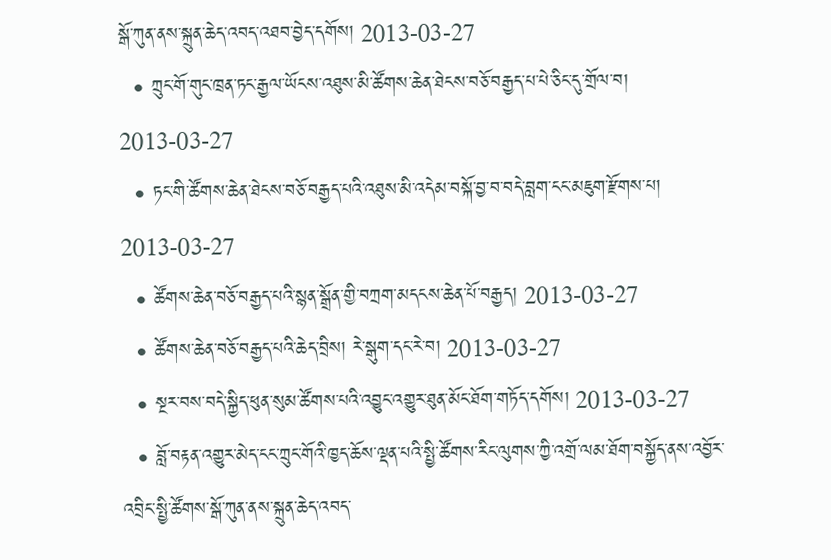སྒོ་ཀུན་ནས་སྐྲུན་ཆེད་འབད་འཐབ་བྱེད་དགོས། 2013-03-27
  • ཀྲུང་གོ་གུང་ཁྲན་ཏང་རྒྱལ་ཡོངས་འཐུས་མི་ཚོགས་ཆེན་ཐེངས་བཅོ་བརྒྱད་པ་པེ་ཅིང་དུ་གྲོལ་བ། 2013-03-27
  • ཏང་གི་ཚོགས་ཆེན་ཐེངས་བཅོ་བརྒྱད་པའི་འཐུས་མི་འདེམ་བསྐོ་བྱ་བ་བདེ་བླག་ངང་མཇུག་རྫོགས་པ། 2013-03-27
  • ཚོགས་ཆེན་བཅོ་བརྒྱད་པའི་སྙན་སྒྲོན་གྱི་བཀྲག་མདངས་ཆེན་པོ་བརྒྱད། 2013-03-27
  • ཚོགས་ཆེན་བཅོ་བརྒྱད་པའི་ཆེད་བྲིས། རེ་སྒུག་དང་རེ་བ། 2013-03-27
  • སྔར་བས་བདེ་སྐྱིད་ཕུན་སུམ་ཚོགས་པའི་འབྱུང་འགྱུར་ཐུན་མོང་ཐོག་གཏོད་དགོས། 2013-03-27
  • བློ་བརྟན་འགྱུར་མེད་ངང་ཀྲུང་གོའི་ཁྱད་ཆོས་ལྡན་པའི་སྤྱི་ཚོགས་རིང་ལུགས་ཀྱི་འགྲོ་ལམ་ཐོག་བསྐྱོད་ནས་འབྱོར་འབྲིང་སྤྱི་ཚོགས་སྒོ་ཀུན་ནས་སྐྲུན་ཆེད་འབད་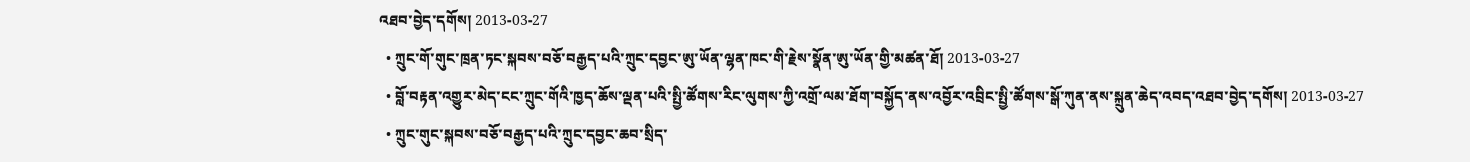འཐབ་བྱེད་དགོས། 2013-03-27
  • ཀྲུང་གོ་གུང་ཁྲན་ཏང་སྐབས་བཅོ་བརྒྱད་པའི་ཀྲུང་དབྱང་ཨུ་ཡོན་ལྷན་ཁང་གི་རྗེས་སྣོན་ཨུ་ཡོན་གྱི་མཚན་ཐོ། 2013-03-27
  • བློ་བརྟན་འགྱུར་མེད་ངང་ཀྲུང་གོའི་ཁྱད་ཆོས་ལྡན་པའི་སྤྱི་ཚོགས་རིང་ལུགས་ཀྱི་འགྲོ་ལམ་ཐོག་བསྐྱོད་ནས་འབྱོར་འབྲིང་སྤྱི་ཚོགས་སྒོ་ཀུན་ནས་སྐྲུན་ཆེད་འབད་འཐབ་བྱེད་དགོས། 2013-03-27
  • ཀྲུང་གུང་སྐབས་བཅོ་བརྒྱད་པའི་ཀྲུང་དབྱང་ཆབ་སྲིད་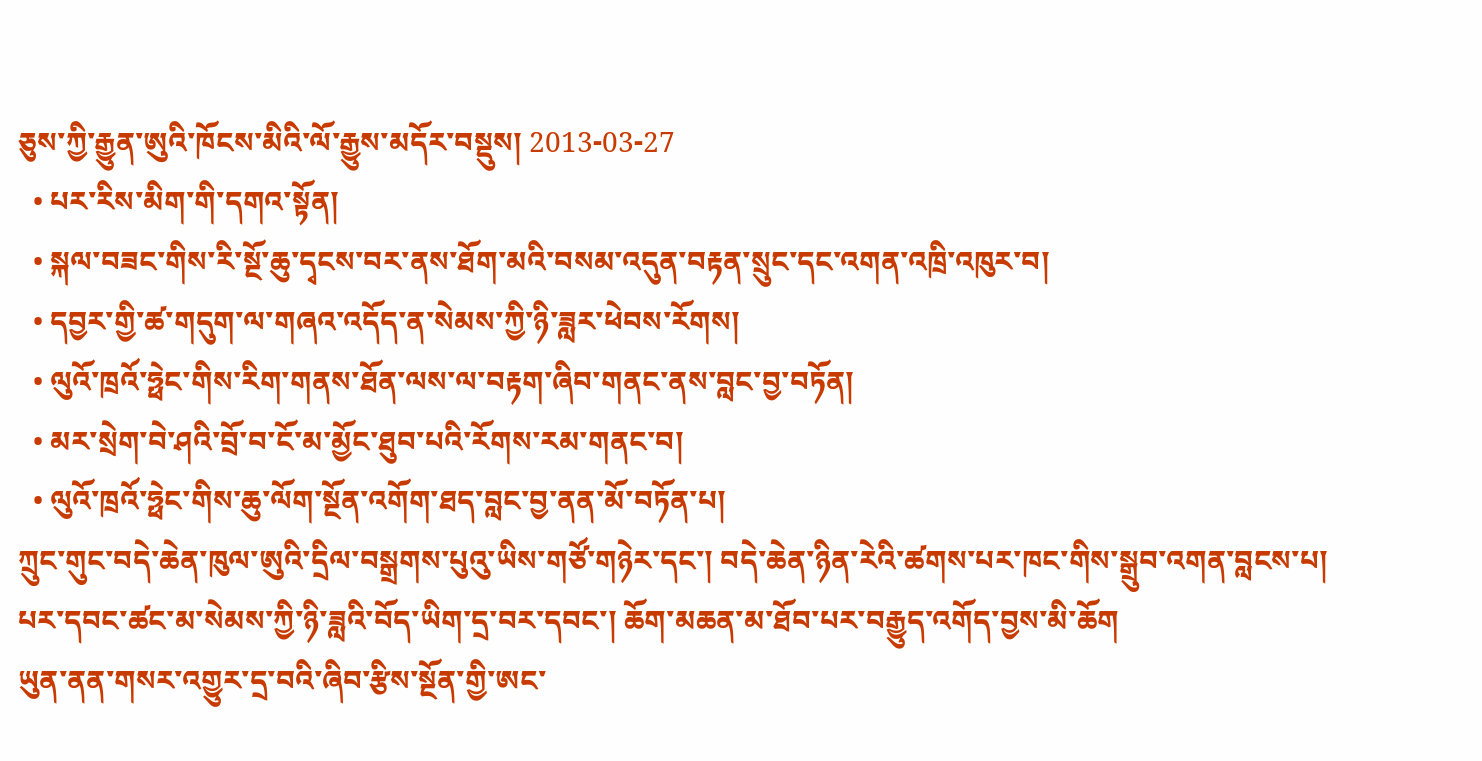ཅུས་ཀྱི་རྒྱུན་ཨུའི་ཁོངས་མིའི་ལོ་རྒྱུས་མདོར་བསྡུས། 2013-03-27
  • པར་རིས་མིག་གི་དགའ་སྟོན།
  • སྐལ་བཟང་གིས་རི་སྔོ་ཆུ་དྭངས་བར་ནས་ཐོག་མའི་བསམ་འདུན་བརྟན་སྲུང་དང་འགན་འཁྲི་འཁུར་བ།
  • དབྱར་གྱི་ཚ་གདུག་ལ་གཞའ་འདོད་ན་སེམས་ཀྱི་ཉི་ཟླར་ཕེབས་རོགས།
  • ལུའོ་ཁྲའོ་ཧྥེང་གིས་རིག་གནས་ཐོན་ལས་ལ་བརྟག་ཞིབ་གནང་ནས་བླང་བྱ་བཏོན།
  • མར་སྲེག་བེ་ཤའི་བྲོ་བ་ངོ་མ་མྱོང་ཐུབ་པའི་རོགས་རམ་གནང་བ།
  • ལུའོ་ཁྲའོ་ཧྥེང་གིས་ཆུ་ལོག་སྔོན་འགོག་ཐད་བླང་བྱ་ནན་མོ་བཏོན་པ།
ཀྲུང་གུང་བདེ་ཆེན་ཁུལ་ཨུའི་དྲིལ་བསྒྲགས་པུའུ་ཡིས་གཙོ་གཉེར་དང་། བདེ་ཆེན་ཉིན་རེའི་ཚགས་པར་ཁང་གིས་སྒྲུབ་འགན་བླངས་པ།
པར་དབང་ཚང་མ་སེམས་ཀྱི་ཉི་ཟླའི་བོད་ཡིག་དྲ་བར་དབང་། ཆོག་མཆན་མ་ཐོབ་པར་བརྒྱུད་འགོད་བྱས་མི་ཆོག
ཡུན་ནན་གསར་འགྱུར་དྲ་བའི་ཞིབ་རྩིས་སྔོན་གྱི་ཨང་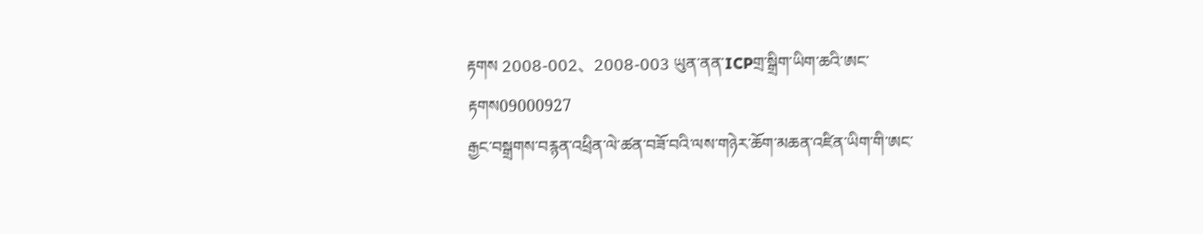རྟགས 2008-002、2008-003 ཡུན་ནན་ICPགྲ་སྒྲིག་ཡིག་ཆའི་ཨང་རྟགས09000927
རྒྱང་བསྒྲགས་བརྙན་འཕྲིན་ལེ་ཚན་བཟོ་བའི་ལས་གཉེར་ཆོག་མཆན་འཛིན་ཡིག་གི་ཨང་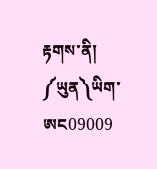རྟགས་ནི། ༼ཡུན༽ཡིག་ཨང09009